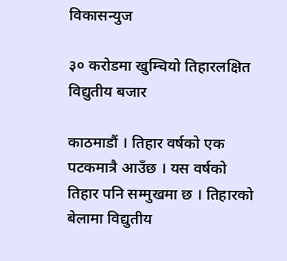विकासन्युज

३० करोडमा खुम्चियो तिहारलक्षित विद्युतीय बजार

काठमाडौं । तिहार वर्षको एक पटकमात्रै आउँछ । यस वर्षको तिहार पनि सम्मुखमा छ । तिहारको बेलामा विद्युतीय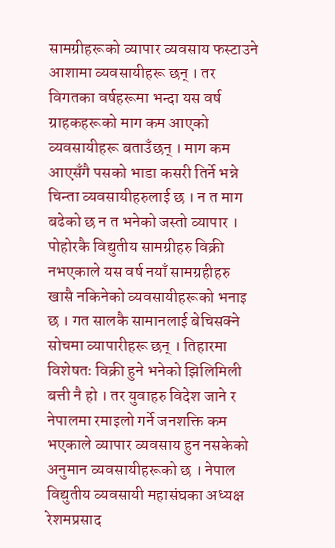सामग्रीहरूको व्यापार व्यवसाय फस्टाउने आशामा व्यवसायीहरू छन् । तर विगतका वर्षहरूमा भन्दा यस वर्ष ग्राहकहरूको माग कम आएको व्यवसायीहरू बताउँछन् । माग कम आएसँगै पसको भाडा कसरी तिर्ने भन्ने चिन्ता व्यवसायीहरुलाई छ । न त माग बढेको छ न त भनेको जस्तो व्यापार । पोहोरकै विद्युतीय सामग्रीहरु विक्री नभएकाले यस वर्ष नयाँ सामग्रहीहरु खासै नकिनेको व्यवसायीहरूको भनाइ छ । गत सालकै सामानलाई बेचिसक्ने सोचमा व्यापारीहरू छन् । तिहारमा विशेषतः विक्री हुने भनेको झिलिमिली बत्ती नै हो । तर युवाहरु विदेश जाने र नेपालमा रमाइलो गर्ने जनशक्ति कम भएकाले व्यापार व्यवसाय हुन नसकेको अनुमान व्यवसायीहरूको छ । नेपाल विद्युतीय व्यवसायी महासंघका अध्यक्ष रेशमप्रसाद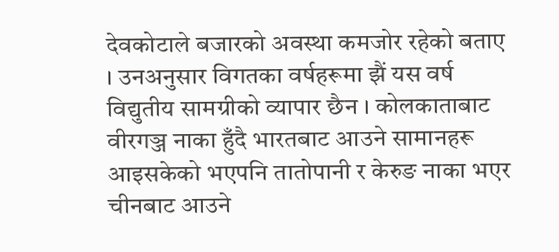देवकोटाले बजारको अवस्था कमजोर रहेको बताए । उनअनुसार विगतका वर्षहरूमा झैं यस वर्ष विद्युतीय सामग्रीको व्यापार छैन । कोलकाताबाट वीरगञ्ज नाका हुँदै भारतबाट आउने सामानहरू आइसकेको भएपनि तातोपानी र केरुङ नाका भएर चीनबाट आउने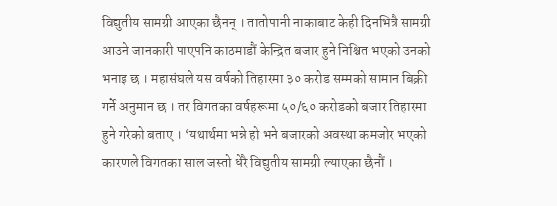विद्युतीय सामग्री आएका छैनन् । तातोपानी नाकाबाट केही दिनभित्रै सामग्री आउने जानकारी पाएपनि काठमाडौं केन्द्रित बजार हुने निश्चित भएको उनको भनाइ छ । महासंघले यस वर्षको तिहारमा ३० करोड सम्मको सामान बिक्री गर्ने अनुमान छ । तर विगतका वर्षहरूमा ५०/६० करोडको बजार तिहारमा हुने गरेको बताए । ‘यथार्थमा भन्ने हो भने बजारको अवस्था कमजोर भएको कारणले विगतका साल जस्तो धेरै विद्युतीय सामग्री ल्याएका छैनौं ।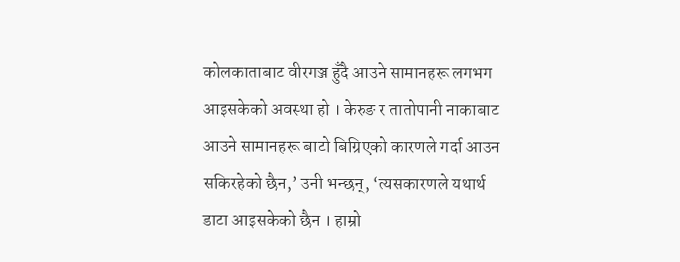कोलकाताबाट वीरगञ्ज हुँदै आउने सामानहरू लगभग आइसकेको अवस्था हो । केरुङ र तातोपानी नाकाबाट आउने सामानहरू बाटो बिग्रिएको कारणले गर्दा आउन सकिरहेको छैन,’ उनी भन्छन्, ‘त्यसकारणले यथार्थ डाटा आइसकेको छैन । हाम्रो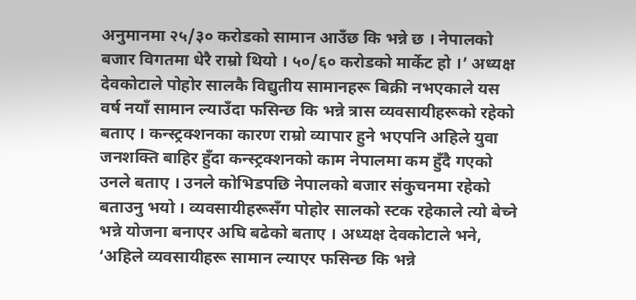अनुमानमा २५/३० करोडको सामान आउँछ कि भन्ने छ । नेपालको बजार विगतमा धेरै राम्रो थियो । ५०/६० करोडको मार्केट हो ।’ अध्यक्ष देवकोटाले पोहोर सालकै विद्युतीय सामानहरू बिक्री नभएकाले यस वर्ष नयाँ सामान ल्याउँदा फसिन्छ कि भन्ने त्रास व्यवसायीहरूको रहेको बताए । कन्स्ट्रक्शनका कारण राम्रो व्यापार हुने भएपनि अहिले युवा जनशक्ति बाहिर हुँदा कन्स्ट्रक्शनको काम नेपालमा कम हुँदै गएको उनले बताए । उनले कोभिडपछि नेपालको बजार संकुचनमा रहेको बताउनु भयो । व्यवसायीहरूसँग पोहोर सालको स्टक रहेकाले त्यो बेच्ने भन्ने योजना बनाएर अघि बढेको बताए । अध्यक्ष देवकोटाले भने, ‘अहिले व्यवसायीहरू सामान ल्याएर फसिन्छ कि भन्ने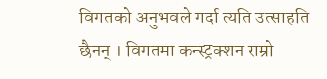विगतको अनुभवले गर्दा त्यति उत्साहति छैनन् । विगतमा कन्स्ट्रक्शन राम्रो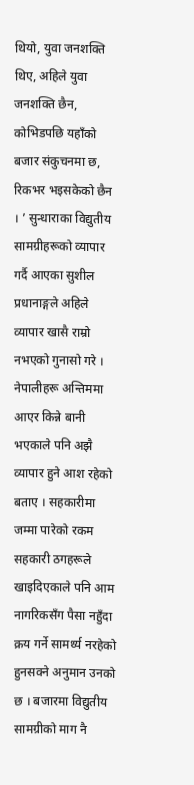थियो, युवा जनशक्ति थिए, अहिले युवा जनशक्ति छैन, कोभिडपछि यहाँको बजार संकुचनमा छ, रिकभर भइसकेको छैन । ’ सुन्धाराका विद्युतीय सामग्रीहरूको व्यापार गर्दै आएका सुशील प्रधानाङ्गले अहिले व्यापार खासै राम्रो नभएको गुनासो गरे । नेपालीहरू अन्तिममा आएर किन्ने बानी भएकाले पनि अझै व्यापार हुने आश रहेको बताए । सहकारीमा जम्मा पारेको रकम सहकारी ठगहरूले खाइदिएकाले पनि आम नागरिकसँग पैसा नहुँदा क्रय गर्ने सामर्थ्य नरहेको हुनसक्ने अनुमान उनको छ । बजारमा विद्युतीय सामग्रीको माग नै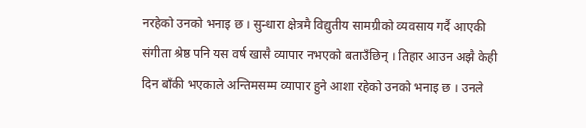नरहेको उनको भनाइ छ । सुन्धारा क्षेत्रमै विद्युतीय सामग्रीको व्यवसाय गर्दै आएकी संगीता श्रेष्ठ पनि यस वर्ष खासै व्यापार नभएको बताउँछिन् । तिहार आउन अझै केही दिन बाँकी भएकाले अन्तिमसम्म व्यापार हुने आशा रहेको उनको भनाइ छ । उनले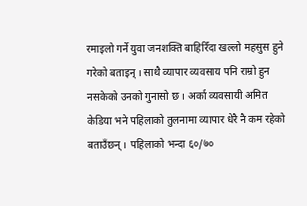रमाइलो गर्ने युवा जनशक्ति बाहिरिँदा खल्लो महसुस हुने गरेको बताइन् । साथै व्यापार व्यवसाय पनि राम्रो हुन नसकेको उनको गुनासो छ । अर्का व्यवसायी अमित केडिया भने पहिलाको तुलनामा व्यापार धेरै नै कम रहेको बताउँछन् । पहिलाको भन्दा ६०/७०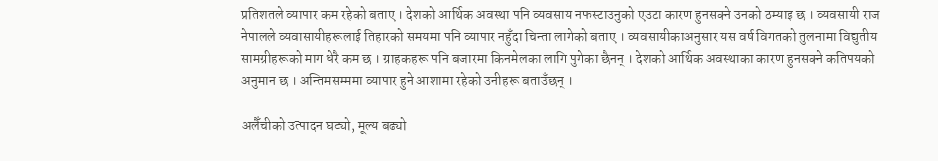प्रतिशतले व्यापार कम रहेको बताए । देशको आर्थिक अवस्था पनि व्यवसाय नफस्टाउनुको एउटा कारण हुनसक्ने उनको ठम्याइ छ । व्यवसायी राज नेपालले व्यवासायीहरूलाई तिहारको समयमा पनि व्यापार नहुँदा चिन्ता लागेको बताए । व्यवसायीकाअनुसार यस वर्ष विगतको तुलनामा विद्युतीय सामग्रीहरूको माग धेरै कम छ । ग्राहकहरू पनि बजारमा किनमेलका लागि पुगेका छैनन् । देशको आर्थिक अवस्थाका कारण हुनसक्ने कतिपयको अनुमान छ । अन्तिमसम्ममा व्यापार हुने आशामा रहेको उनीहरू बताउँछन् ।

अलैँचीको उत्पादन घट्यो, मूल्य बढ्यो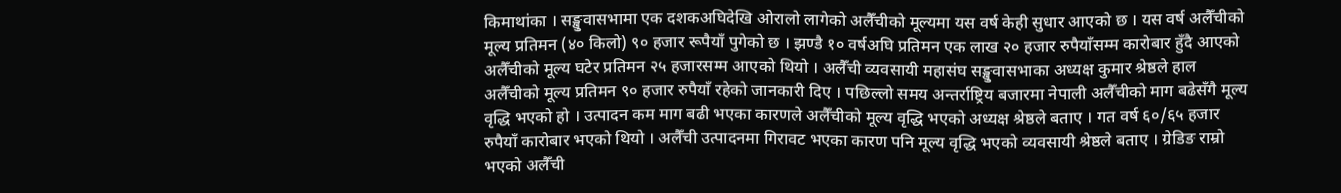किमाथांका । सङ्खुवासभामा एक दशकअघिदेखि ओरालो लागेको अलैँचीको मूल्यमा यस वर्ष केही सुधार आएको छ । यस वर्ष अलैँचीको मूल्य प्रतिमन (४० किलो) ९० हजार रूपैयाँ पुगेको छ । झण्डै १० वर्षअघि प्रतिमन एक लाख २० हजार रुपैयाँसम्म कारोबार हुँदै आएको अलैँचीको मूल्य घटेर प्रतिमन २५ हजारसम्म आएको थियो । अलैँची व्यवसायी महासंघ सङ्खुवासभाका अध्यक्ष कुमार श्रेष्ठले हाल अलैँचीको मूल्य प्रतिमन ९० हजार रुपैयाँ रहेको जानकारी दिए । पछिल्लो समय अन्तर्राष्ट्रिय बजारमा नेपाली अलैँचीको माग बढेसँगै मूल्य वृद्धि भएको हो । उत्पादन कम माग बढी भएका कारणले अलैँचीको मूल्य वृद्धि भएको अध्यक्ष श्रेष्ठले बताए । गत वर्ष ६०/६५ हजार रुपैयाँ कारोबार भएको थियो । अलैँची उत्पादनमा गिरावट भएका कारण पनि मूल्य वृद्धि भएको व्यवसायी श्रेष्ठले बताए । ग्रेडिङ राम्रो भएको अलैँची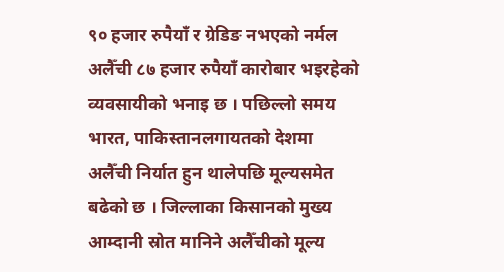९० हजार रुपैयाँ र ग्रेडिङ नभएको नर्मल अलैँची ८७ हजार रुपैयाँ कारोबार भइरहेको व्यवसायीको भनाइ छ । पछिल्लो समय भारत, पाकिस्तानलगायतको देशमा अलैँची निर्यात हुन थालेपछि मूल्यसमेत बढेको छ । जिल्लाका किसानको मुख्य आम्दानी स्रोत मानिने अलैँचीको मूल्य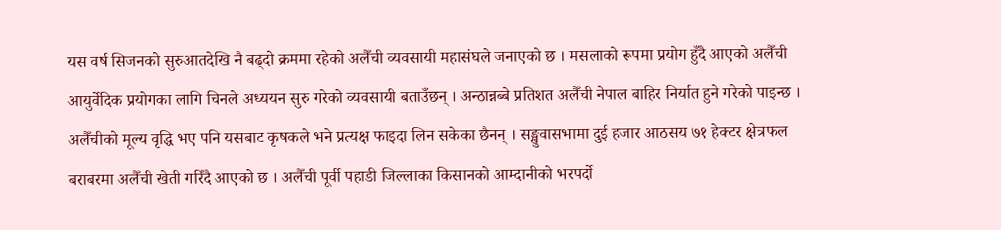यस वर्ष सिजनको सुरुआतदेखि नै बढ्दो क्रममा रहेको अलैँची व्यवसायी महासंघले जनाएको छ । मसलाको रूपमा प्रयोग हुँदै आएको अलैँची आयुर्वेदिक प्रयोगका लागि चिनले अध्ययन सुरु गरेको व्यवसायी बताउँछन् । अन्ठान्नब्बे प्रतिशत अलैँची नेपाल बाहिर निर्यात हुने गरेको पाइन्छ । अलैँचीको मूल्य वृद्धि भए पनि यसबाट कृषकले भने प्रत्यक्ष फाइदा लिन सकेका छैनन् । सङ्खुवासभामा दुई हजार आठसय ७१ हेक्टर क्षेत्रफल बराबरमा अलैँची खेती गरिँदै आएको छ । अलैँची पूर्वी पहाडी जिल्लाका किसानको आम्दानीको भरपर्दो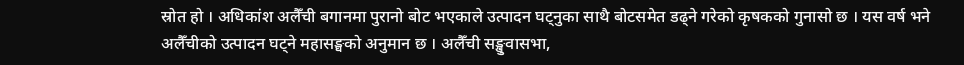स्रोत हो । अधिकांश अलैँची बगानमा पुरानो बोट भएकाले उत्पादन घट्नुका साथै बोटसमेत डढ्ने गरेको कृषकको गुनासो छ । यस वर्ष भने अलैँचीको उत्पादन घट्ने महासङ्घको अनुमान छ । अलैँची सङ्खुवासभा,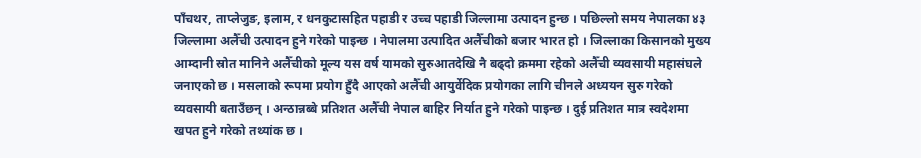पाँचथर, ताप्लेजुङ, इलाम, र धनकुटासहित पहाडी र उच्च पहाडी जिल्लामा उत्पादन हुन्छ । पछिल्लो समय नेपालका ४३ जिल्लामा अलैँची उत्पादन हुने गरेको पाइन्छ । नेपालमा उत्पादित अलैँचीको बजार भारत हो । जिल्लाका किसानको मुख्य आम्दानी स्रोत मानिने अलैँचीको मूल्य यस वर्ष यामको सुरुआतदेखि नै बढ्दो क्रममा रहेको अलैँची व्यवसायी महासंघले जनाएको छ । मसलाको रूपमा प्रयोग हुँदै आएको अलैँची आयुर्वेदिक प्रयोगका लागि चीनले अध्ययन सुरु गरेको व्यवसायी बताउँछन् । अन्ठान्नब्बे प्रतिशत अलैँची नेपाल बाहिर निर्यात हुने गरेको पाइन्छ । दुई प्रतिशत मात्र स्वदेशमा खपत हुने गरेको तथ्यांक छ ।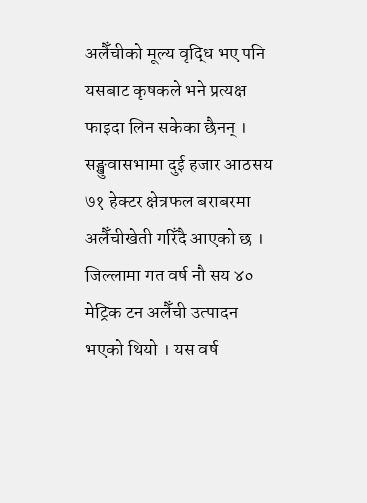अलैँचीको मूल्य वृद्धि भए पनि यसबाट कृषकले भने प्रत्यक्ष फाइदा लिन सकेका छैनन् । सङ्खुवासभामा दुई हजार आठसय ७१ हेक्टर क्षेत्रफल बराबरमा अलैँचीखेती गरिँदै आएको छ । जिल्लामा गत वर्ष नौ सय ४० मेट्रिक टन अलैँची उत्पादन भएको थियो । यस वर्ष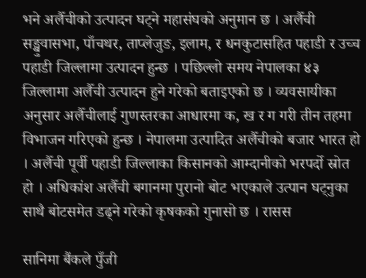भने अलैँचीको उत्पादन घट्ने महासंघको अनुमान छ । अलैँची सङ्खुवासभा, पाँचथर, ताप्लेजुङ, इलाम, र धनकुटासहित पहाडी र उच्च पहाडी जिल्लामा उत्पादन हुन्छ । पछिल्लो समय नेपालका ४३ जिल्लामा अलैँची उत्पादन हुने गरेको बताइएको छ । व्यवसायीका अनुसार अलैँचीलाई गुणस्तरका आधारमा क, ख र ग गरी तीन तहमा विभाजन गरिएको हुन्छ । नेपालमा उत्पादित अलैँचीको बजार भारत हो । अलैँची पूर्वी पहाडी जिल्लाका किसानको आम्दानीको भरपर्दो स्रोत हो । अधिकांश अलैँची बगानमा पुरानो बोट भएकाले उत्पान घट्नुका साथै बोटसमेत डढ्ने गरेको कृषकको गुनासो छ । रासस

सानिमा बैंकले पुँजी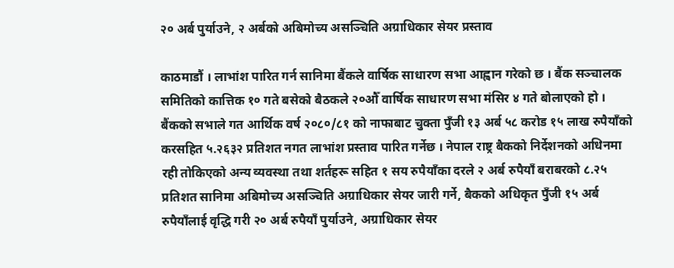२० अर्ब पुर्याउने, २ अर्बको अबिमोच्य असञ्चिति अग्राधिकार सेयर प्रस्ताव

काठमाडौं । लाभांश पारित गर्न सानिमा बैंकले वार्षिक साधारण सभा आह्वान गरेको छ । बैंक सञ्चालक समितिको कात्तिक १० गते बसेको बैठकले २०औँ वार्षिक साधारण सभा मंसिर ४ गते बोलाएको हो । बैंकको सभाले गत आर्थिक वर्ष २०८०/८१ को नाफाबाट चुक्ता पुँजी १३ अर्ब ५८ करोड १५ लाख रुपैयाँको करसहित ५.२६३२ प्रतिशत नगत लाभांश प्रस्ताव पारित गर्नेछ । नेपाल राष्ट्र बैकको निर्देशनको अधिनमा रही तोकिएको अन्य व्यवस्था तथा शर्तहरू सहित १ सय रुपैयाँका दरले २ अर्ब रुपैयाँ बराबरको ८.२५ प्रतिशत सानिमा अबिमोच्य असञ्चिति अग्राधिकार सेयर जारी गर्ने, बैकको अधिकृत पुँजी १५ अर्ब रुपैयाँलाई वृद्धि गरी २० अर्ब रुपैयाँ पुर्याउने, अग्राधिकार सेयर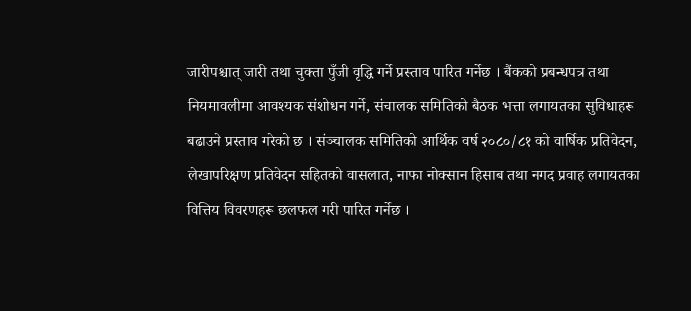जारीपश्चात् जारी तथा चुक्ता पुँजी वृद्धि गर्ने प्रस्ताव पारित गर्नेछ । बैंकको प्रबन्धपत्र तथा नियमावलीमा आवश्यक संशोधन गर्ने, संचालक समितिको बैठक भत्ता लगायतका सुविधाहरू बढाउने प्रस्ताव गरेको छ । संञ्चालक समितिको आर्थिक वर्ष २०८०/८१ को वार्षिक प्रतिवेदन, लेखापरिक्षण प्रतिवेदन सहितको वासलात, नाफा नोक्सान हिसाब तथा नगद प्रवाह लगायतका वित्तिय विवरणहरू छलफल गरी पारित गर्नेछ ।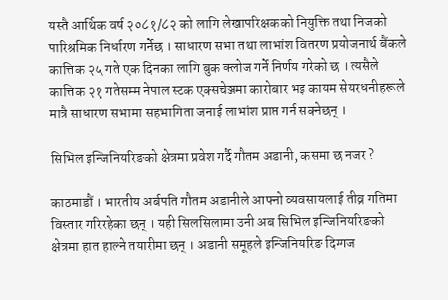यस्तै आर्थिक वर्ष २०८१/८२ को लागि लेखापरिक्षकको नियुक्ति तथा निजको पारिश्रमिक निर्धारण गर्नेछ । साधारण सभा तथा लाभांश वितरण प्रयोजनार्थ बैंकले कात्तिक २५ गते एक दिनका लागि बुक क्लोज गर्ने निर्णय गरेको छ । त्यसैले कात्तिक २१ गतेसम्म नेपाल स्टक एक्सचेञ्जमा कारोबार भइ कायम सेयरधनीहरूले मात्रै साधारण सभामा सहभागिता जनाई लाभांश प्राप्त गर्न सक्नेछन् ।

सिभिल इन्जिनियरिङको क्षेत्रमा प्रवेश गर्दै गौतम अडानी, कसमा छ नजर ?

काठमाडौं । भारतीय अर्बपति गौतम अडानीले आफ्नो व्यवसायलाई तीव्र गतिमा विस्तार गरिरहेका छन् । यही सिलसिलामा उनी अब सिभिल इन्जिनियरिङको क्षेत्रमा हात हाल्ने तयारीमा छन् । अडानी समूहले इन्जिनियरिङ दिग्गज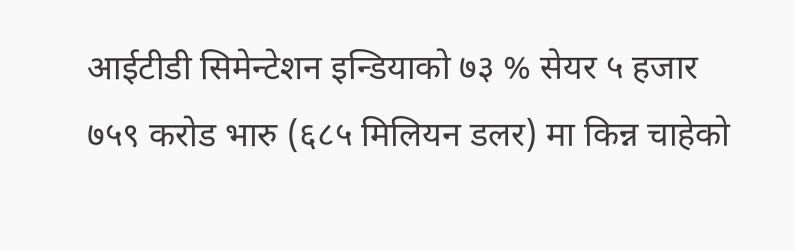आईटीडी सिमेन्टेशन इन्डियाको ७३ % सेयर ५ हजार ७५९ करोड भारु (६८५ मिलियन डलर) मा किन्न चाहेको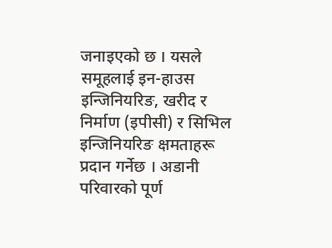जनाइएको छ । यसले समूहलाई इन-हाउस इन्जिनियरिङ, खरीद र निर्माण (इपीसी) र सिभिल इन्जिनियरिङ क्षमताहरू प्रदान गर्नेछ । अडानी परिवारको पूर्ण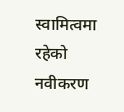स्वामित्वमा रहेको नवीकरण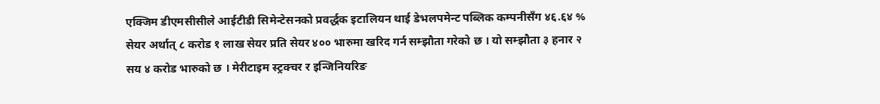एक्जिम डीएमसीसीले आईटीडी सिमेन्टेसनको प्रवर्द्धक इटालियन थाई डेभलपमेन्ट पब्लिक कम्पनीसँग ४६.६४ % सेयर अर्थात् ८ करोड १ लाख सेयर प्रति सेयर ४०० भारुमा खरिद गर्न सम्झौता गरेको छ । यो सम्झौता ३ हनार २ सय ४ करोड भारुको छ । मेरीटाइम स्ट्रक्चर र इन्जिनियरिङ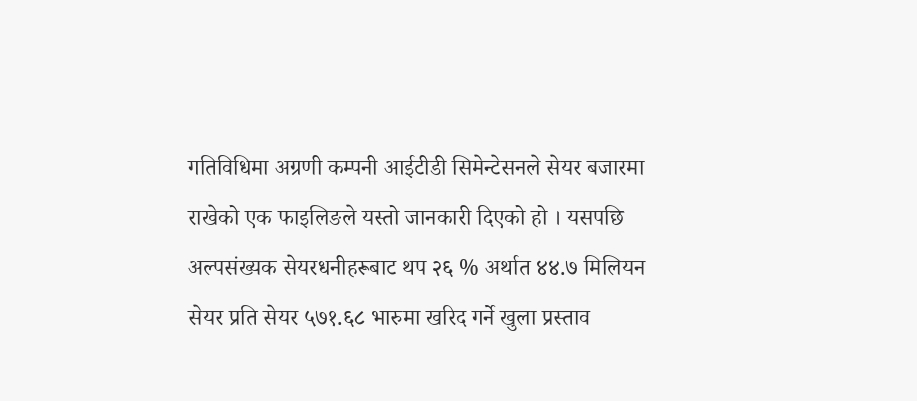गतिविधिमा अग्रणी कम्पनी आईटीडी सिमेन्टेसनले सेयर बजारमा राखेको एक फाइलिङले यस्तो जानकारी दिएको हो । यसपछि अल्पसंख्यक सेयरधनीहरूबाट थप २६ % अर्थात ४४.७ मिलियन सेयर प्रति सेयर ५७१.६८ भारुमा खरिद गर्ने खुला प्रस्ताव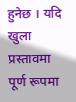हुनेछ । यदि खुला प्रस्तावमा पूर्ण रूपमा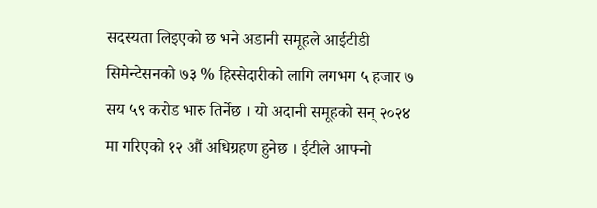सदस्यता लिइएको छ भने अडानी समूहले आईटीडी सिमेन्टेसनको ७३ % हिस्सेदारीको लागि लगभग ५ हजार ७ सय ५९ करोड भारु तिर्नेछ । यो अदानी समूहको सन् २०२४ मा गरिएको १२ औं अधिग्रहण हुनेछ । ईटीले आफ्नो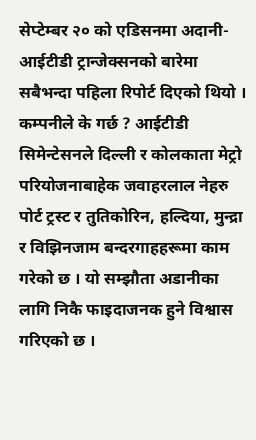सेप्टेम्बर २० को एडिसनमा अदानी-आईटीडी ट्रान्जेक्सनको बारेमा सबैभन्दा पहिला रिपोर्ट दिएको थियो । कम्पनीले के गर्छ ? आईटीडी सिमेन्टेसनले दिल्ली र कोलकाता मेट्रो परियोजनाबाहेक जवाहरलाल नेहरु पोर्ट ट्रस्ट र तुतिकोरिन, हल्दिया, मुन्द्रा र विझिनजाम बन्दरगाहहरूमा काम गरेको छ । यो सम्झौता अडानीका लागि निकै फाइदाजनक हुने विश्वास गरिएको छ ।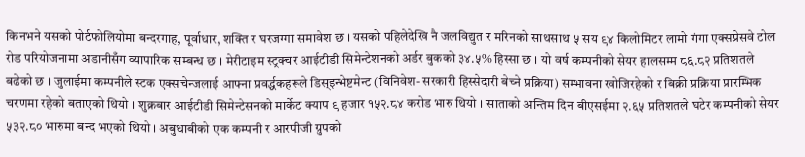किनभने यसको पोर्टफोलियोमा बन्दरगाह, पूर्वाधार, शक्ति र घरजग्गा समावेश छ । यसको पहिलेदेखि नै जलविद्युत र मरिनको साथसाथ ५ सय ९४ किलोमिटर लामो गंगा एक्सप्रेसवे टोल रोड परियोजनामा अडानीसँग व्यापारिक सम्बन्ध छ । मेरीटाइम स्ट्रक्चर आईटीडी सिमेन्टेशनको अर्डर बुकको ३४.५% हिस्सा छ । यो वर्ष कम्पनीको सेयर हालसम्म ८६.८२ प्रतिशतले बढेको छ । जुलाईमा कम्पनीले स्टक एक्सचेन्जलाई आफ्ना प्रवर्द्धकहरूले डिस्इन्भेष्टमेन्ट (विनिवेश- सरकारी हिस्सेदारी बेच्ने प्रक्रिया) सम्भावना खोजिरहेको र बिक्री प्रक्रिया प्रारम्भिक चरणमा रहेको बताएको थियो । शुक्रबार आईटीडी सिमेन्टेसनको मार्केट क्याप ९ हजार १५२.८४ करोड भारु थियो । साताको अन्तिम दिन बीएसईमा २.६५ प्रतिशतले घटेर कम्पनीको सेयर ५३२.८० भारुमा बन्द भएको थियो । अबुधाबीको एक कम्पनी र आरपीजी ग्रुपको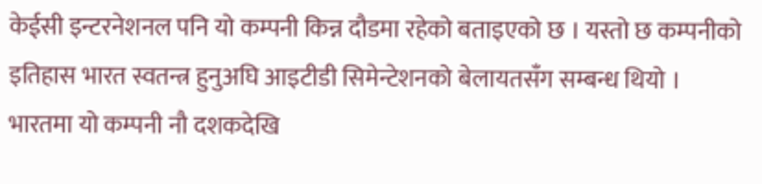केईसी इन्टरनेशनल पनि यो कम्पनी किन्न दौडमा रहेको बताइएको छ । यस्तो छ कम्पनीको इतिहास भारत स्वतन्त्र हुनुअघि आइटीडी सिमेन्टेशनको बेलायतसँग सम्बन्ध थियो । भारतमा यो कम्पनी नौ दशकदेखि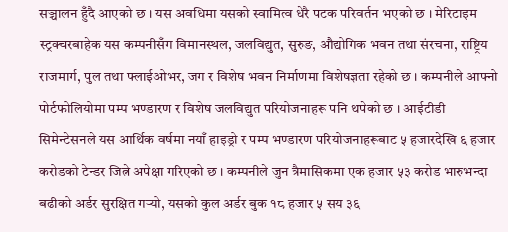सञ्चालन हुँदै आएको छ । यस अवधिमा यसको स्वामित्व धेरै पटक परिवर्तन भएको छ । मेरिटाइम स्ट्रक्चरबाहेक यस कम्पनीसँग विमानस्थल, जलविद्युत, सुरुङ, औद्योगिक भवन तथा संरचना, राष्ट्रिय राजमार्ग, पुल तथा फ्लाईओभर, जग र विशेष भवन निर्माणमा विशेषज्ञता रहेको छ । कम्पनीले आफ्नो पोर्टफोलियोमा पम्प भण्डारण र विशेष जलविद्युत परियोजनाहरू पनि थपेको छ । आईटीडी सिमेन्टेसनले यस आर्थिक वर्षमा नयाँ हाइड्रो र पम्प भण्डारण परियोजनाहरूबाट ५ हजारदेखि ६ हजार करोडको टेन्डर जित्ने अपेक्षा गरिएको छ । कम्पनीले जुन त्रैमासिकमा एक हजार ५३ करोड भारुभन्दा बढीको अर्डर सुरक्षित गर्‍यो, यसको कुल अर्डर बुक १८ हजार ५ सय ३६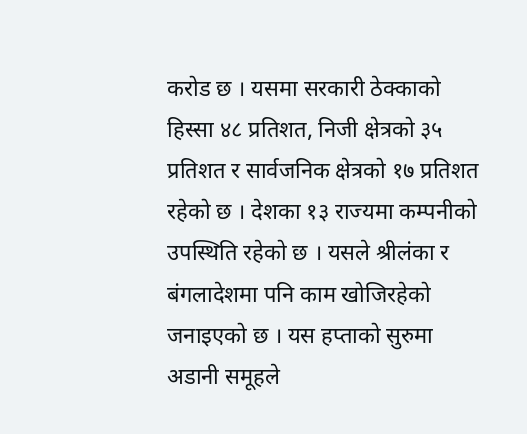करोड छ । यसमा सरकारी ठेक्काको हिस्सा ४८ प्रतिशत, निजी क्षेत्रको ३५ प्रतिशत र सार्वजनिक क्षेत्रको १७ प्रतिशत रहेको छ । देशका १३ राज्यमा कम्पनीको उपस्थिति रहेको छ । यसले श्रीलंका र बंगलादेशमा पनि काम खोजिरहेको जनाइएको छ । यस हप्ताको सुरुमा अडानी समूहले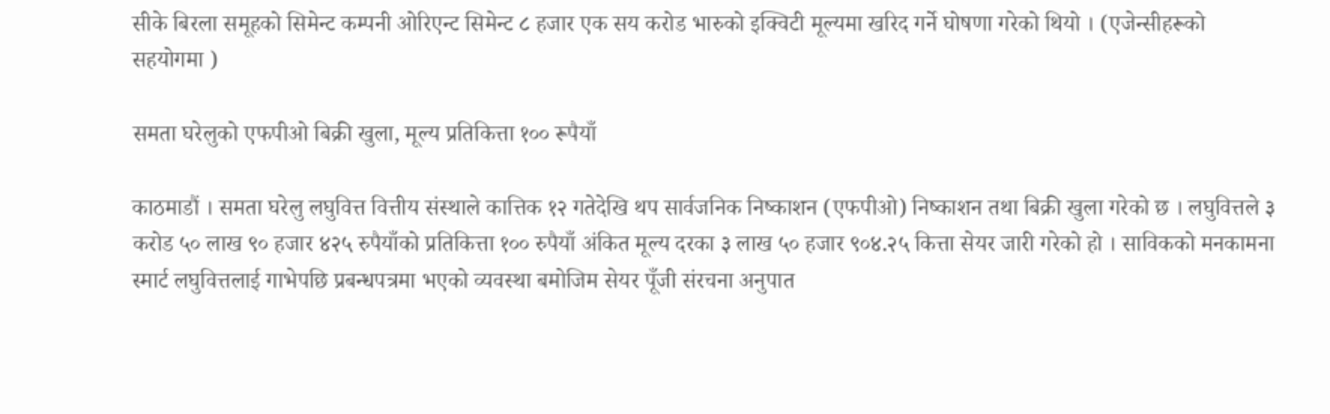सीके बिरला समूहको सिमेन्ट कम्पनी ओरिएन्ट सिमेन्ट ८ हजार एक सय करोड भारुको इक्विटी मूल्यमा खरिद गर्ने घोषणा गरेको थियो । (एजेन्सीहरूको सहयोगमा )

समता घरेलुको एफपीओ बिक्री खुला, मूल्य प्रतिकित्ता १०० रूपैयाँ

काठमाडौं । समता घरेलु लघुवित्त वित्तीय संस्थाले कात्तिक १२ गतेदेखि थप सार्वजनिक निष्काशन (एफपीओ) निष्काशन तथा बिक्री खुला गरेको छ । लघुवित्तले ३ करोड ५० लाख ९० हजार ४२५ रुपैयाँको प्रतिकित्ता १०० रुपैयाँ अंकित मूल्य दरका ३ लाख ५० हजार ९०४.२५ कित्ता सेयर जारी गरेको हो । साविकको मनकामना स्मार्ट लघुवित्तलाई गाभेपछि प्रबन्धपत्रमा भएको व्यवस्था बमोजिम सेयर पूँजी संरचना अनुपात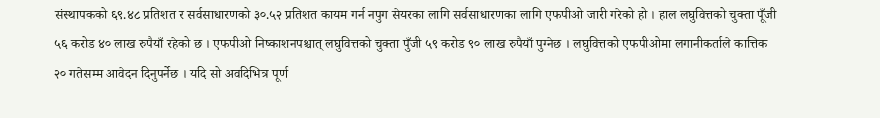संस्थापकको ६९.४८ प्रतिशत र सर्वसाधारणको ३०.५२ प्रतिशत कायम गर्न नपुग सेयरका लागि सर्वसाधारणका लागि एफपीओ जारी गरेको हो । हाल लघुवित्तको चुक्ता पूँजी ५६ करोड ४० लाख रुपैयाँ रहेको छ । एफपीओ निष्काशनपश्चात् लघुवित्तको चुक्ता पुँजी ५९ करोड ९० लाख रुपैयाँ पुग्नेछ । लघुवित्तको एफपीओमा लगानीकर्ताले कात्तिक २० गतेसम्म आवेदन दिनुपर्नेछ । यदि सो अवदिभित्र पूर्ण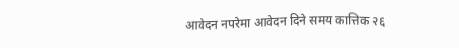आवेदन नपरेमा आवेदन दिने समय कात्तिक २६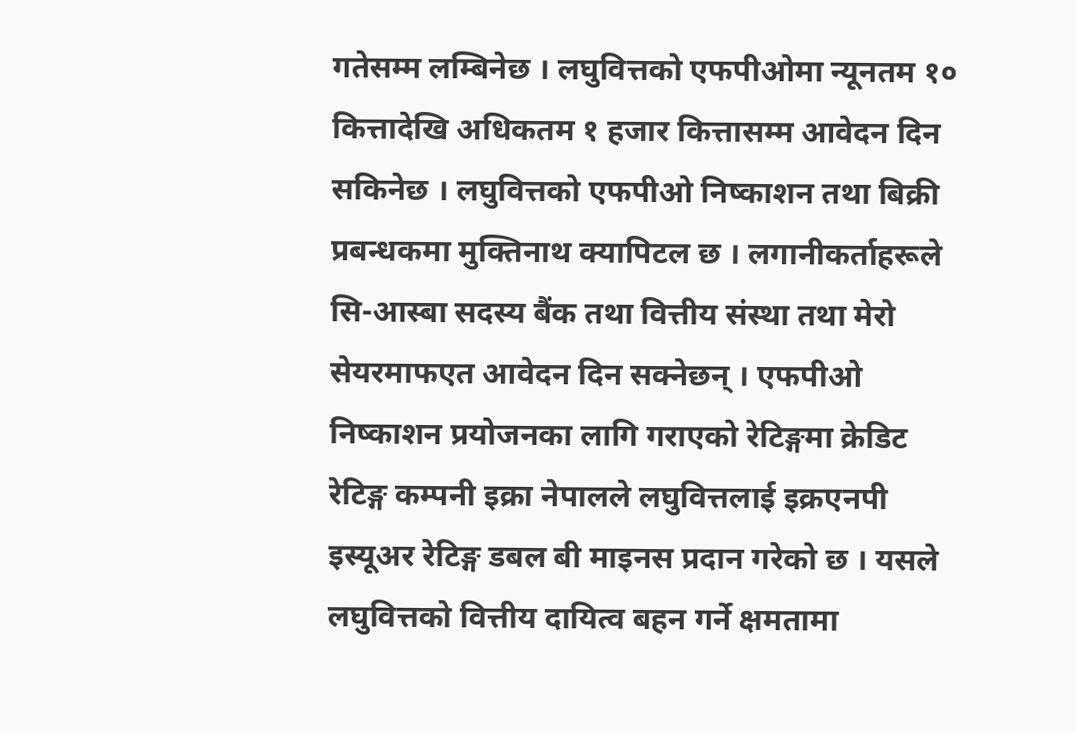गतेसम्म लम्बिनेछ । लघुवित्तको एफपीओमा न्यूनतम १० कित्तादेखि अधिकतम १ हजार कित्तासम्म आवेदन दिन सकिनेछ । लघुवित्तको एफपीओ निष्काशन तथा बिक्री प्रबन्धकमा मुक्तिनाथ क्यापिटल छ । लगानीकर्ताहरूले सि-आस्बा सदस्य बैंक तथा वित्तीय संस्था तथा मेरो सेयरमाफएत आवेदन दिन सक्नेछन् । एफपीओ निष्काशन प्रयोजनका लागि गराएको रेटिङ्गमा क्रेडिट रेटिङ्ग कम्पनी इक्रा नेपालले लघुवित्तलाई इक्रएनपी इस्यूअर रेटिङ्ग डबल बी माइनस प्रदान गरेको छ । यसले लघुवित्तको वित्तीय दायित्व बहन गर्ने क्षमतामा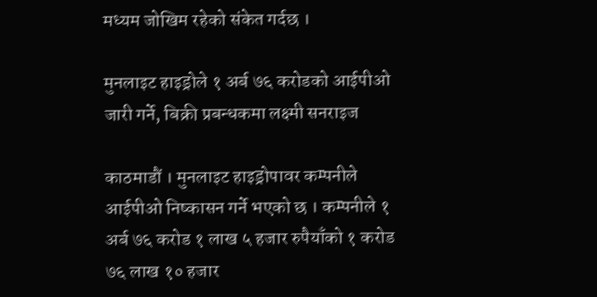मध्यम जोखिम रहेको संकेत गर्दछ ।

मुनलाइट हाइड्रोले १ अर्ब ७६ करोडको आईपीओ जारी गर्ने, बिक्री प्रबन्धकमा लक्ष्मी सनराइज

काठमाडौं । मुनलाइट हाइड्रोपावर कम्पनीले आईपीओ निष्कासन गर्ने भएको छ । कम्पनीले १ अर्ब ७६ करोड १ लाख ५ हजार रुपैयाँको १ करोड ७६ लाख १० हजार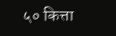५० कित्ता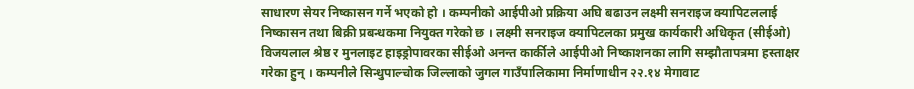साधारण सेयर निष्कासन गर्ने भएको हो । कम्पनीको आईपीओ प्रक्रिया अघि बढाउन लक्ष्मी सनराइज क्यापिटललाई निष्कासन तथा बिक्री प्रबन्धकमा नियुक्त गरेको छ । लक्ष्मी सनराइज क्यापिटलका प्रमुख कार्यकारी अधिकृत (सीईओ) विजयलाल श्रेष्ठ र मुनलाइट हाइड्रोपावरका सीईओ अनन्त कार्कीले आईपीओ निष्काशनका लागि सम्झौतापत्रमा हस्ताक्षर गरेका हुन् । कम्पनीले सिन्धुपाल्चोक जिल्लाको जुगल गाउँपालिकामा निर्माणाधीन २२.१४ मेगावाट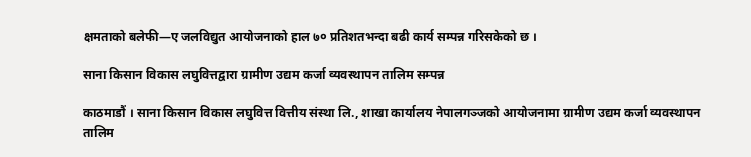क्षमताको बलेफी—ए जलविद्युत आयोजनाको हाल ७० प्रतिशतभन्दा बढी कार्य सम्पन्न गरिसकेको छ ।

साना किसान विकास लघुवित्तद्वारा ग्रामीण उद्यम कर्जा व्यवस्थापन तालिम सम्पन्न

काठमाडौं । साना किसान विकास लघुवित्त वित्तीय संस्था लि., शाखा कार्यालय नेपालगञ्जको आयोजनामा ग्रामीण उद्यम कर्जा व्यवस्थापन तालिम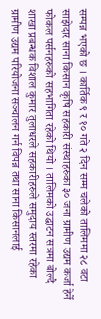सम्पन्न भएको छ । कार्तिक ९ र १० गते २ दिन सम्म चलेको तालिममा २८ वटा साझेदार साना किसान कृषि सहकारी संस्थाहरुका ३० जना ग्रामीण उद्यम कर्जा हेर्ने फोकल पर्सनहरुको सहभागिता रहेको थियो । तालिमको उद्घाटन सत्रमा बोल्दै शाखा प्रबन्धक विशाल कुमार तुलाधरले सहकारीहरुले समुदाय स्तरमा रहेका ग्रामीण उद्यम परियोजना सञ्चालन गर्न विपन्न तथा साना किसानलाई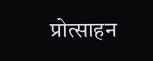प्रोत्साहन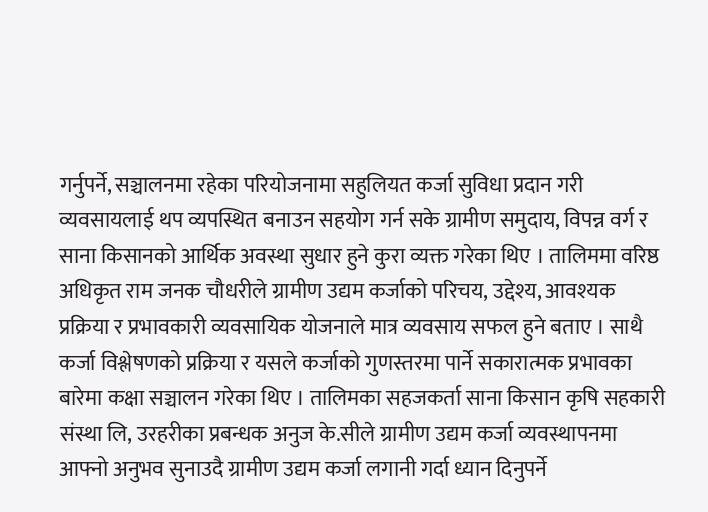गर्नुपर्ने, सञ्चालनमा रहेका परियोजनामा सहुलियत कर्जा सुविधा प्रदान गरी व्यवसायलाई थप व्यपस्थित बनाउन सहयोग गर्न सके ग्रामीण समुदाय, विपन्न वर्ग र साना किसानको आर्थिक अवस्था सुधार हुने कुरा व्यक्त गरेका थिए । तालिममा वरिष्ठ अधिकृत राम जनक चौधरीले ग्रामीण उद्यम कर्जाको परिचय, उद्देश्य, आवश्यक प्रक्रिया र प्रभावकारी व्यवसायिक योजनाले मात्र व्यवसाय सफल हुने बताए । साथै कर्जा विश्लेषणको प्रक्रिया र यसले कर्जाको गुणस्तरमा पार्ने सकारात्मक प्रभावका बारेमा कक्षा सञ्चालन गरेका थिए । तालिमका सहजकर्ता साना किसान कृषि सहकारी संस्था लि, उरहरीका प्रबन्धक अनुज के.सीले ग्रामीण उद्यम कर्जा व्यवस्थापनमा आफ्नो अनुभव सुनाउदै ग्रामीण उद्यम कर्जा लगानी गर्दा ध्यान दिनुपर्ने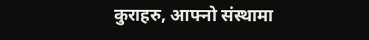कुराहरु, आफ्नो संस्थामा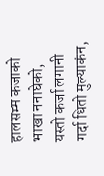हालसम्म कजाको भाखा ननाघेको, यस्तो कर्जा लगानी गर्दा धितो मुल्याकंन,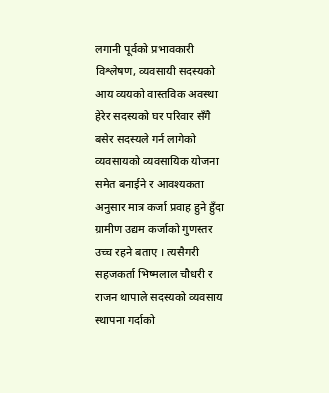लगानी पूर्वको प्रभावकारी विश्लेषण, व्यवसायी सदस्यको आय व्ययको वास्तविक अवस्था हेरेर सदस्यको घर परिवार सँगै बसेर सदस्यले गर्न लागेको व्यवसायको व्यवसायिक योजना समेत बनाईने र आवश्यकता अनुसार मात्र कर्जा प्रवाह हुने हुँदा ग्रामीण उद्यम कर्जाको गुणस्तर उच्च रहने बताए । त्यसैगरी सहजकर्ता भिष्मलाल चौधरी र राजन थापाले सदस्यको व्यवसाय स्थापना गर्दाको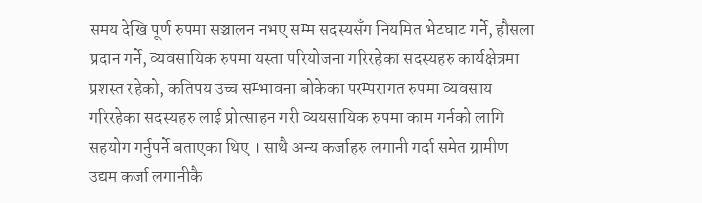समय देखि पूर्ण रुपमा सञ्चालन नभए सम्म सदस्यसँग नियमित भेटघाट गर्ने, हौसला प्रदान गर्ने, व्यवसायिक रुपमा यस्ता परियोजना गरिरहेका सदस्यहरु कार्यक्षेत्रमा प्रशस्त रहेको, कतिपय उच्च सम्भावना बोकेका परम्परागत रुपमा व्यवसाय गरिरहेका सदस्यहरु लाई प्रोत्साहन गरी व्ययसायिक रुपमा काम गर्नको लागि सहयोग गर्नुपर्ने बताएका थिए । साथै अन्य कर्जाहरु लगानी गर्दा समेत ग्रामीण उद्यम कर्जा लगानीकै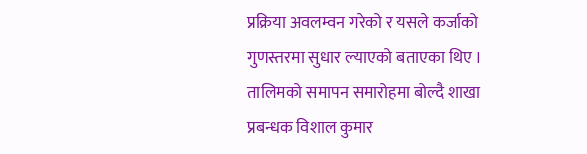प्रक्रिया अवलम्वन गरेको र यसले कर्जाको गुणस्तरमा सुधार ल्याएको बताएका थिए । तालिमको समापन समारोहमा बोल्दै शाखा प्रबन्धक विशाल कुमार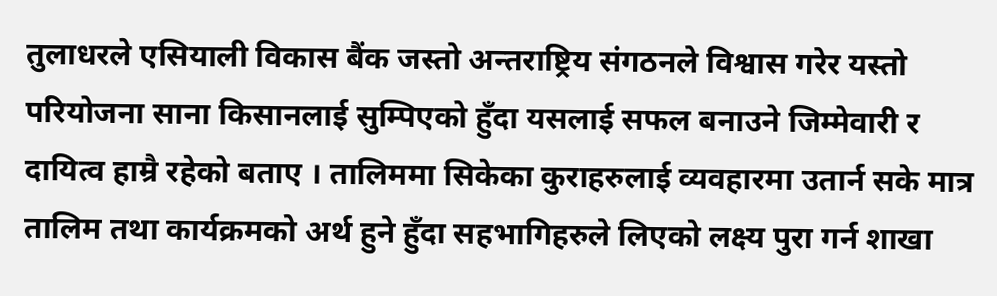तुलाधरले एसियाली विकास बैंक जस्तो अन्तराष्ट्रिय संगठनले विश्वास गरेर यस्तो परियोजना साना किसानलाई सुम्पिएको हुँदा यसलाई सफल बनाउने जिम्मेवारी र दायित्व हाम्रै रहेको बताए । तालिममा सिकेका कुराहरुलाई व्यवहारमा उतार्न सके मात्र तालिम तथा कार्यक्रमको अर्थ हुने हुँदा सहभागिहरुले लिएको लक्ष्य पुरा गर्न शाखा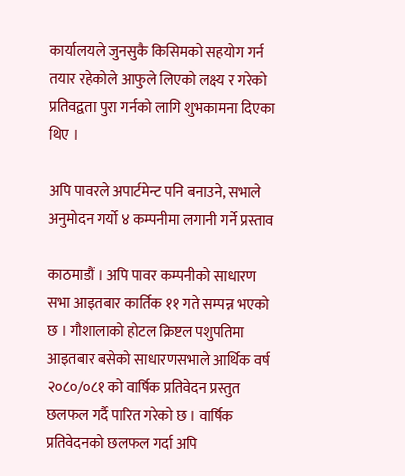कार्यालयले जुनसुकै किसिमको सहयोग गर्न तयार रहेकोले आफुले लिएको लक्ष्य र गरेको प्रतिवद्वता पुरा गर्नको लागि शुभकामना दिएका थिए ।

अपि पावरले अपार्टमेन्ट पनि बनाउने, सभाले अनुमोदन गर्यो ४ कम्पनीमा लगानी गर्ने प्रस्ताव

काठमाडौं । अपि पावर कम्पनीको साधारण सभा आइतबार कार्तिक ११ गते सम्पन्न भएको छ । गौशालाको होटल क्रिष्टल पशुपतिमा आइतबार बसेको साधारणसभाले आर्थिक वर्ष २०८०/०८१ को वार्षिक प्रतिवेदन प्रस्तुत छलफल गर्दै पारित गरेको छ । वार्षिक प्रतिवेदनको छलफल गर्दा अपि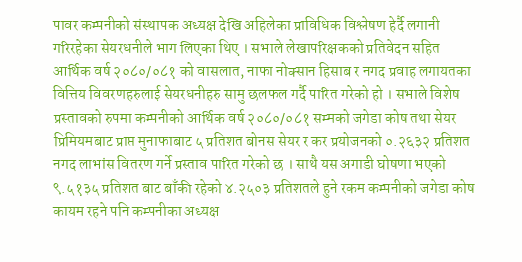पावर कम्पनीको संस्थापक अध्यक्ष देखि अहिलेका प्राविधिक विश्लेषण हेर्दै लगानी गरिरहेका सेयरधनीले भाग लिएका थिए । सभाले लेखापरिक्षकको प्रतिवेदन सहित आर्थिक वर्ष २०८०/०८१ को वासलात, नाफा नोक्सान हिसाब र नगद प्रवाह लगायतका वित्तिय विवरणहरुलाई सेयरधनीहरु सामु छलफल गर्दै पारित गरेको हो । सभाले विशेष प्रस्तावको रुपमा कम्पनीको आर्थिक वर्ष २०८०/०८१ सम्मको जगेडा कोष तथा सेयर प्रिमियमबाट प्राप्त मुनाफाबाट ५ प्रतिशत बोनस सेयर र कर प्रयोजनको ०.२६३२ प्रतिशत नगद लाभांस वितरण गर्ने प्रस्ताव पारित गरेको छ । साथै यस अगाडी घोषणा भएको ९.५१३५ प्रतिशत बाट बाँकी रहेको ४.२५०३ प्रतिशतले हुने रकम कम्पनीको जगेडा कोष कायम रहने पनि कम्पनीका अध्यक्ष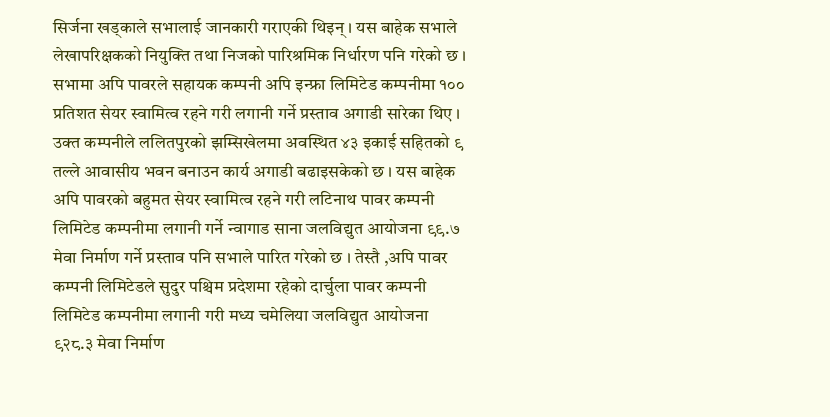सिर्जना खड्काले सभालाई जानकारी गराएकी थिइन् । यस बाहेक सभाले लेखापरिक्षकको नियुक्ति तथा निजको पारिश्रमिक निर्धारण पनि गरेको छ । सभामा अपि पावरले सहायक कम्पनी अपि इन्फ्रा लिमिटेड कम्पनीमा १०० प्रतिशत सेयर स्वामित्व रहने गरी लगानी गर्ने प्रस्ताव अगाडी सारेका थिए । उक्त कम्पनीले ललितपुरको झम्सिखेलमा अवस्थित ४३ इकाई सहितको ९ तल्ले आवासीय भवन बनाउन कार्य अगाडी बढाइसकेको छ । यस बाहेक अपि पावरको बहुमत सेयर स्वामित्व रहने गरी लटिनाथ पावर कम्पनी लिमिटेड कम्पनीमा लगानी गर्ने न्वागाड साना जलविद्युत आयोजना ९९.७ मेवा निर्माण गर्ने प्रस्ताव पनि सभाले पारित गरेको छ । तेस्तै ,अपि पावर कम्पनी लिमिटेडले सुदुर पश्चिम प्रदेशमा रहेको दार्चुला पावर कम्पनी लिमिटेड कम्पनीमा लगानी गरी मध्य चमेलिया जलविद्युत आयोजना ९२८.३ मेवा निर्माण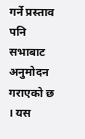गर्ने प्रस्ताव पनि सभाबाट अनुमोदन गराएको छ । यस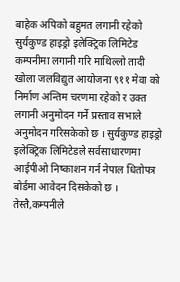बाहेक अपिको बहुमत लगानी रहेको सुर्यकुण्ड हाइड्रो इलेक्ट्रिक लिमिटेड कम्पनीमा लगानी गरि माथिल्लो तादी खोला जलविद्युत आयोजना ९११ मेवा को निर्माण अन्तिम चरणमा रहेको र उक्त लगानी अनुमोदन गर्ने प्रस्ताव सभाले अनुमोदन गरिसकेको छ । सुर्यकुण्ड हाइड्रो इलेक्ट्रिक लिमिटेडले सर्वसाधारणमा आईपीओ निष्काशन गर्न नेपाल धितोपत्र बोर्डमा आवेदन दिसकेको छ । तेस्तै,कम्पनीले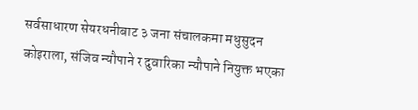सर्वसाधारण सेयरधनीबाट ३ जना संचालकमा मधुसुदन कोइराला, संजिव न्यौपाने र दुवारिका न्यौपाने नियुक्त भएका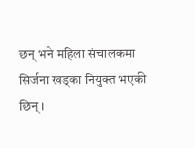छन् भने महिला संचालकमा सिर्जना खड्का नियुक्त भएकी छिन् ।